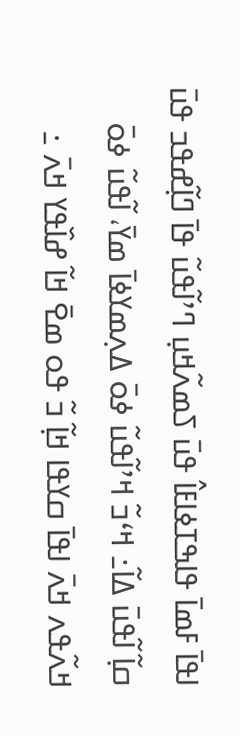ߊߟߊ߫ ߓߘߊ߫ ߟߊߒߠߦߊߓߊ߮ ߟߎ߫ ߖߘߍ߬ߞߎ߲ ߣߴߊ߬ߟߎ߬ ߟߊ߫ ߣߊ߲߬ߝߟߏ ߟߎ߫ ߛߊ߲߬ ߊ߬ߟߎ߫ ߡߊ߬߸ ߞߵߏ߬ ߞߴߊ߬ߟߎ߬ ߦߋ߫ ߡߍ߲ߘߌߦߊ߫ ߘߌ߫، ߊ߬ߟߎ߬ ߦߋ߫ ߞߍ߬ߟߍ ߞߍ߫ ߊߟߊ߫ ߛߌߟߊ ߞߊ߲߬ ߏ߬ ߟߋ ߘߐ߫ ߞߊ߬ ߝߊ߰ߟߌ ߞߍ߫ ߸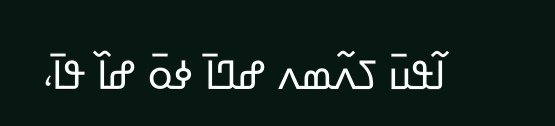ߊ߬ߟߎ߫ ߖߍ߬ߘߍ ߝߣߊ߫ ߦߋ߫ ߝߊ߰ ߟߊ߫،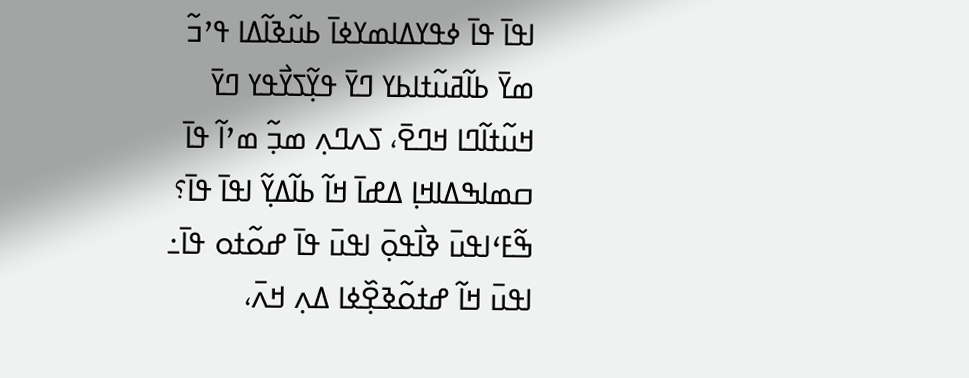ߊߟߊ߫ ߟߊ߫ ߦߟߌߡߊߘߌߦߊ߫ ߕߎ߬ߢߊ߬ߡߊ ߟߴߏ߬ ߘߌ߫ ߕߊ߬ߥߎ߬ߙߊߕߌ ߣߌ߫ ߟߌ߲߬ߖߌ߯ߟߌ ߣߌ߫ ߞߎ߬ߙߊ߬ߣߊ ߞߣߐ߫، ߖߍߣߍ߲ ߘߏ߲߬ ߘߴߊ߬ ߟߊ߫ ߛߘߊߒߡߊߞߊ߲ ߡߝߊ߫ ߞߊ߬ ߕߊ߬ߡߌ߲߬ ߊߟߊ߫ ߟߊ߫؟ ߒ߬ߓߵߊߟߎ߫ ߢߊ߯ߟߋ߲߫ ߊߟߎ߫ ߟߊ߫ ߝߋ߬ߙߋ ߟߊ߫߸ ߊߟߎ߫ ߞߊ߬ ߝߙߋ߬ߢߐ߲߰ߦߊ ߡߍ߲ ߞߍ߫،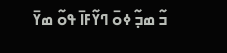ߏ߬ ߘߏ߲߬ ߦߋ߫ ߣߌ߬ߓߊ߫ ߟߋ߬ ߘߌ߫